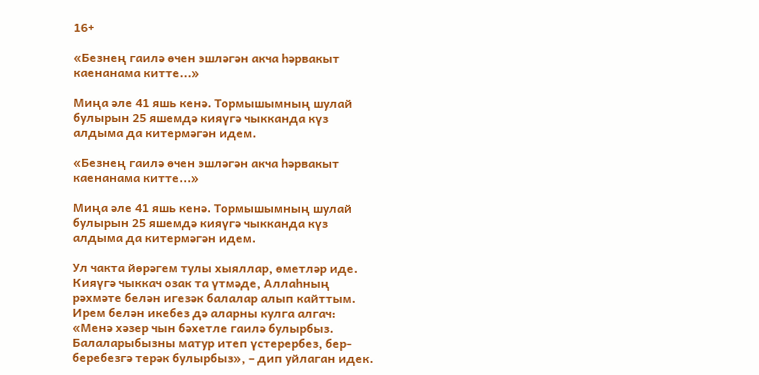16+

«Безнең гаилә өчен эшләгән акча һәрвакыт каенанама китте...»

Миңа әле 41 яшь кенә. Тормышымның шулай булырын 25 яшемдә кияүгә чыкканда күз алдыма да китермәгән идем.

«Безнең гаилә өчен эшләгән акча һәрвакыт каенанама китте...»

Миңа әле 41 яшь кенә. Тормышымның шулай булырын 25 яшемдә кияүгә чыкканда күз алдыма да китермәгән идем.

Ул чакта йөрәгем тулы хыяллар, өметләр иде. Кияүгә чыккач озак та үтмәде, Аллаһның рәхмәте белән игезәк балалар алып кайттым. Ирем белән икебез дә аларны кулга алгач: «Менә хәзер чын бәхетле гаилә булырбыз. Балаларыбызны матур итеп үстерербез, бер-беребезгә терәк булырбыз», – дип уйлаган идек.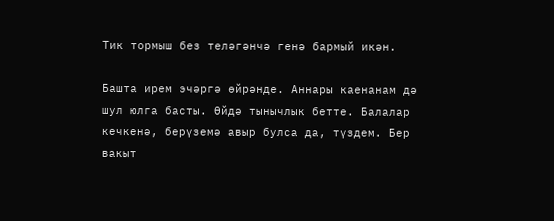Тик тормыш без теләгәнчә генә бармый икән.

Башта ирем эчәргә өйрәнде. Аннары каенанам дә шул юлга басты. Өйдә тынычлык бетте. Балалар кечкенә, берүземә авыр булса да, түздем. Бер вакыт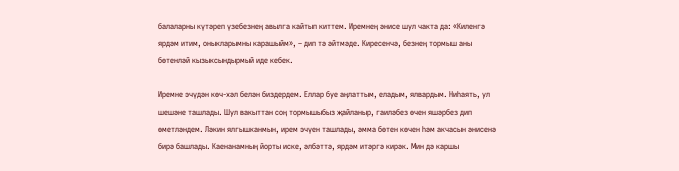балаларны күтәреп үзебезнең авылга кайтып киттем. Иремнең әнисе шул чакта да: «Киленгә ярдәм итим, оныкларымны карашыйм», – дип тә әйтмәде. Киресенчә, безнең тормыш аны бөтенләй кызыксындырмый иде кебек.

Иремне эчүдән көч-хәл белән биздердем. Еллар буе аңлаттым, еладым, ялвардым. Ниһаять, ул шешәне ташлады. Шул вакыттан соң тормышыбыз җайланыр, гаиләбез өчен яшәрбез дип өметләндем. Ләкин ялгышканмын, ирем эчүен ташлады, әмма бөтен көчен һәм акчасын әнисенә бирә башлады. Каенанамның йорты иске, әлбәттә, ярдәм итәргә кирәк. Мин дә каршы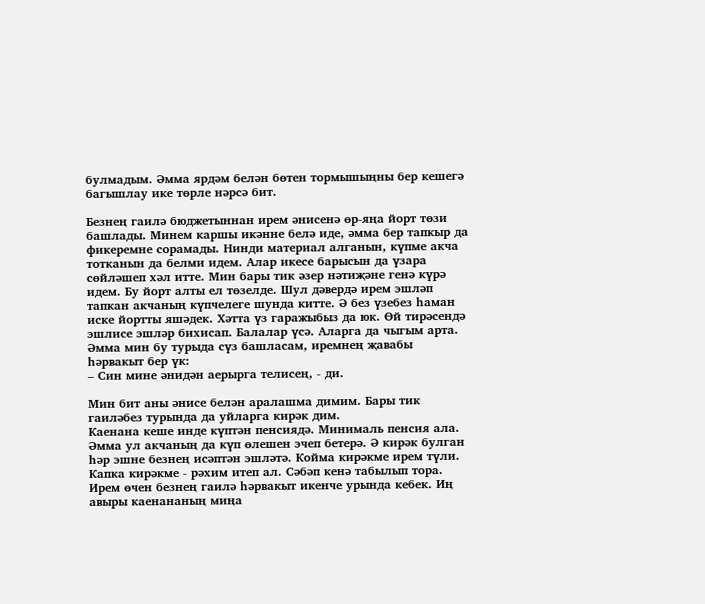булмадым. Әмма ярдәм белән бөтен тормышыңны бер кешегә багышлау ике төрле нәрсә бит.

Безнең гаилә бюджетыннан ирем әнисенә өр-яңа йорт төзи башлады. Минем каршы икәнне белә иде, әмма бер тапкыр да фикеремне сорамады. Нинди материал алганын, күпме акча тотканын да белми идем. Алар икесе барысын да үзара сөйләшеп хәл итте. Мин бары тик әзер нәтиҗәне генә күрә идем. Бу йорт алты ел төзелде. Шул дәвердә ирем эшләп тапкан акчаның күпчелеге шунда китте. Ә без үзебез һаман иске йортты яшәдек. Хәтта үз гаражыбыз да юк. Өй тирәсендә эшлисе эшләр бихисап. Балалар үсә. Аларга да чыгым арта. Әмма мин бу турыда сүз башласам, иремнең җавабы һәрвакыт бер үк:
– Син мине әнидән аерырга телисең, - ди.

Мин бит аны әнисе белән аралашма димим. Бары тик гаиләбез турында да уйларга кирәк дим.
Каенана кеше инде күптән пенсиядә. Минималь пенсия ала. Әмма ул акчаның да күп өлешен эчеп бетерә. Ә кирәк булган һәр эшне безнең исәптән эшләтә. Койма кирәкме ирем түли. Капка кирәкме - рәхим итеп ал. Сәбәп кенә табылып тора. Ирем өчен безнең гаилә һәрвакыт икенче урында кебек. Иң авыры каенананың миңа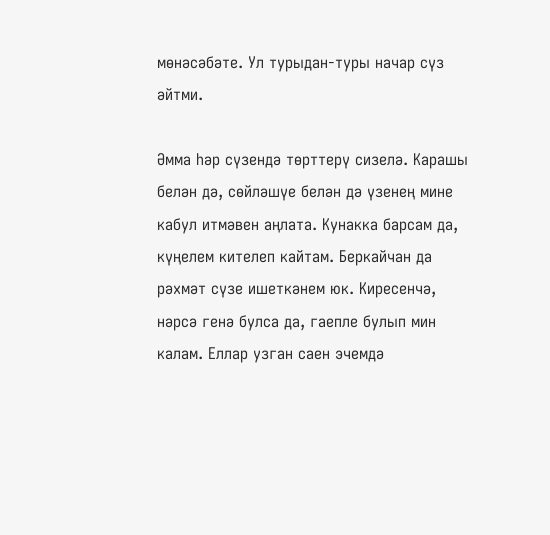мөнәсәбәте. Ул турыдан-туры начар сүз әйтми.

Әмма һәр сүзендә төрттерү сизелә. Карашы белән дә, сөйләшүе белән дә үзенең мине кабул итмәвен аңлата. Кунакка барсам да, күңелем кителеп кайтам. Беркайчан да рәхмәт сүзе ишеткәнем юк. Киресенчә, нәрсә генә булса да, гаепле булып мин калам. Еллар узган саен эчемдә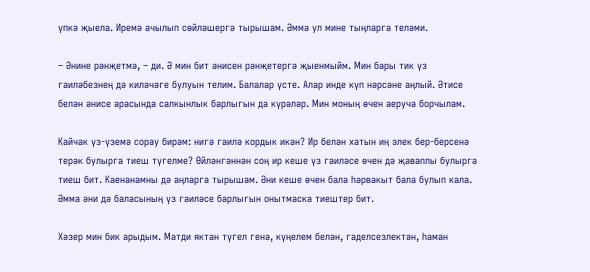үпкә җыела. Иремә ачылып сөйләшергә тырышам. Әмма ул мине тыңларга теләми.

– Әнине рәнҗетмә, – ди. Ә мин бит әнисен рәнҗетергә җыенмыйм. Мин бары тик үз гаиләбезнең дә киләчәге булуын телим. Балалар үсте. Алар инде күп нәрсәне аңлый. Әтисе белән әнисе арасында салкынлык барлыгын да күрәләр. Мин моның өчен аеруча борчылам.

Кайчак үз-үземә сорау бирәм: нигә гаилә кордык икән? Ир белән хатын иң элек бер-берсенә терәк булырга тиеш түгелме? Өйләнгәннән соң ир кеше үз гаиләсе өчен дә җаваплы булырга тиеш бит. Каенанамны дә аңларга тырышам. Әни кеше өчен бала һәрвакыт бала булып кала. Әмма әни дә баласының үз гаиләсе барлыгын онытмаска тиештер бит.

Хәзер мин бик арыдым. Матди яктан түгел генә, күңелем белән, гаделсезлектән, һаман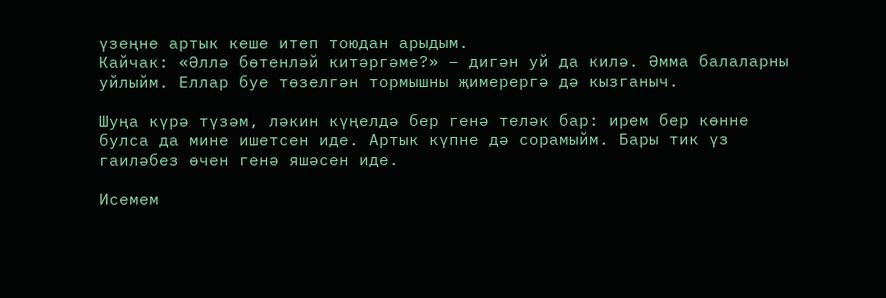үзеңне артык кеше итеп тоюдан арыдым.
Кайчак: «Әллә бөтенләй китәргәме?» – дигән уй да килә. Әмма балаларны уйлыйм. Еллар буе төзелгән тормышны җимерергә дә кызганыч.

Шуңа күрә түзәм, ләкин күңелдә бер генә теләк бар: ирем бер көнне булса да мине ишетсен иде. Артык күпне дә сорамыйм. Бары тик үз гаиләбез өчен генә яшәсен иде.

Исемем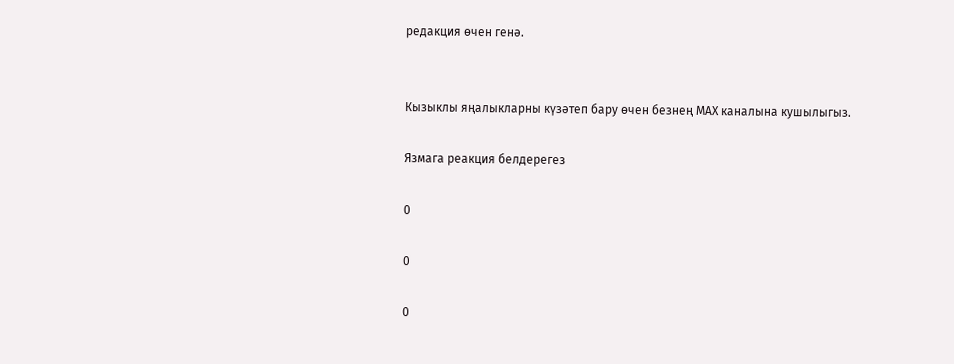редакция өчен генә.


Кызыклы яңалыкларны күзәтеп бару өчен безнең МАХ каналына кушылыгыз.

Язмага реакция белдерегез

0

0

0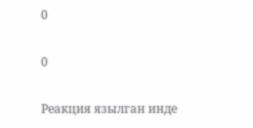0

0

Реакция язылган инде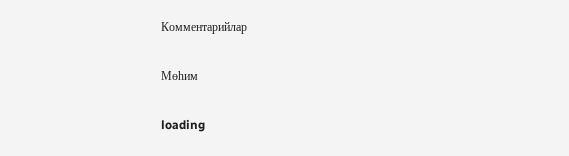Комментарийлар

Мөһим

loading